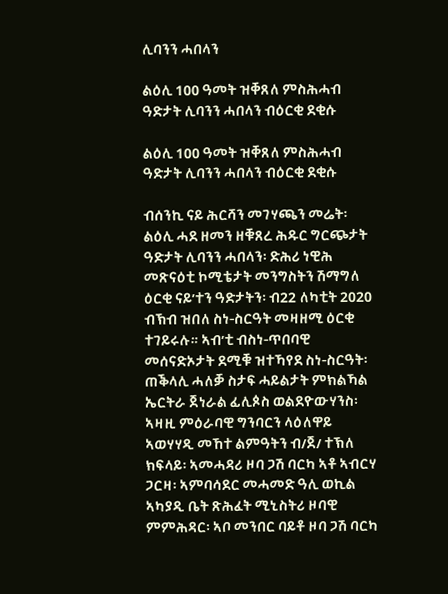ሊባንን ሓበላን

ልዕሊ 100 ዓመት ዝቐጸለ ምስሕሓብ ዓድታት ሊባንን ሓበላን ብዕርቂ ደቂሱ

ልዕሊ 100 ዓመት ዝቐጸለ ምስሕሓብ ዓድታት ሊባንን ሓበላን ብዕርቂ ደቂሱ

ብሰንኪ ናይ ሕርሻን መገሃጫን መሬት፡ ልዕሊ ሓደ ዘመን ዘቑጸረ ሕዱር ግርጭታት ዓድታት ሊባንን ሓበላን፡ ድሕሪ ነዊሕ መጽናዕቲ ኮሚቴታት መንግስትን ሽማግለ ዕርቂ ናይ’ተን ዓድታትን፡ ብ22 ለካቲት 2020 ብኽብ ዝበለ ስነ-ስርዓት መዛዘሚ ዕርቂ ተገይሩሉ። ኣብ’ቲ ብስነ-ጥበባዊ መሰናድኦታት ደሚቑ ዝተኻየደ ስነ-ስርዓት፡ ጠቕላሊ ሓለቓ ስታፍ ሓይልታት ምክልኻል ኤርትራ ጀነራል ፊሊጶስ ወልደዮውሃንስ፡ ኣዛዚ ምዕራባዊ ግንባርን ላዕለዋይ ኣወሃሃዲ መኸተ ልምዓትን ብ/ጀ/ ተኽለ ክፍላይ፡ ኣመሓዳሪ ዞባ ጋሽ ባርካ ኣቶ ኣብርሃ ጋርዛ፡ ኣምባሳደር መሓመድ ዓሊ ወኪል ኣካያዲ ቤት ጽሕፈት ሚኒስትሪ ዞባዊ ምምሕዳር፡ ኣቦ መንበር ባይቶ ዞባ ጋሽ ባርካ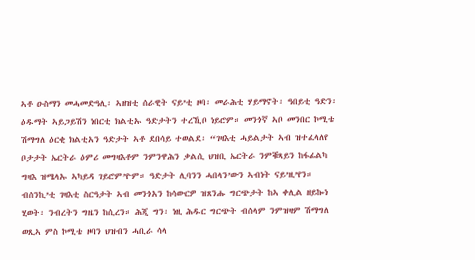ኣቶ ዑስማን መሓመድዓሊ፡ ኣዘዝቲ ሰራዊት ናይ’ቲ ዞባ፡ መራሕቲ ሃይማኖት፡ ዓበይቲ ዓድን፡ ዕዱማት ኣይጋይሽን ነበርቲ ክልቲኡ ዓድታትን ተረኺቦ ነይሮም። መንጎኛ ኣቦ መንበር ኮሚቴ ሽማግለ ዕርቂ ክልቲአን ዓድታት ኣቶ ደበሳይ ተወልደ፡ “ገዛእቲ ሓይልታት ኣብ ዝተፈላለየ ቦታታት ኤርትራ ዕምሪ መግዛእቶም ንምንዋሕን ቃልሲ ህዝቢ ኤርትራ ንምቑጻይን ከፋፊልካ ግዛእ ዝሜላኡ ኣካይዳ ገይሮም’ዮም። ዓድታት ሊባንን ሓበላን’ውን ኣብነት ናይ’ዚ’የን። ብሰንኪ’ቲ ገዛእቲ ስርዓታት ኣብ መንጎአን ከሳውርዎ ዝጸንሑ ግርጭታት ከኣ ቀሊል ዘይኰነ ሂወት፡ ንብረትን ግዜን ከሲረን። ሕጂ ግን፡ ነዚ ሕዱር ግርጭት ብሰላም ንምዝዛም ሽማግለ ወጺኣ ምስ ኮሚቴ ዞባን ህዝብን ሓቢራ ሳላ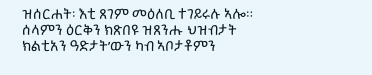ዝሰርሐት፡ እቲ ጸገም መዕለቢ ተገይሩሉ ኣሎ። ሰላምን ዕርቅን ክጽበዩ ዝጸንሑ ህዝብታት ክልቲአን ዓድታት’ውን ካብ ኣቦታቶምን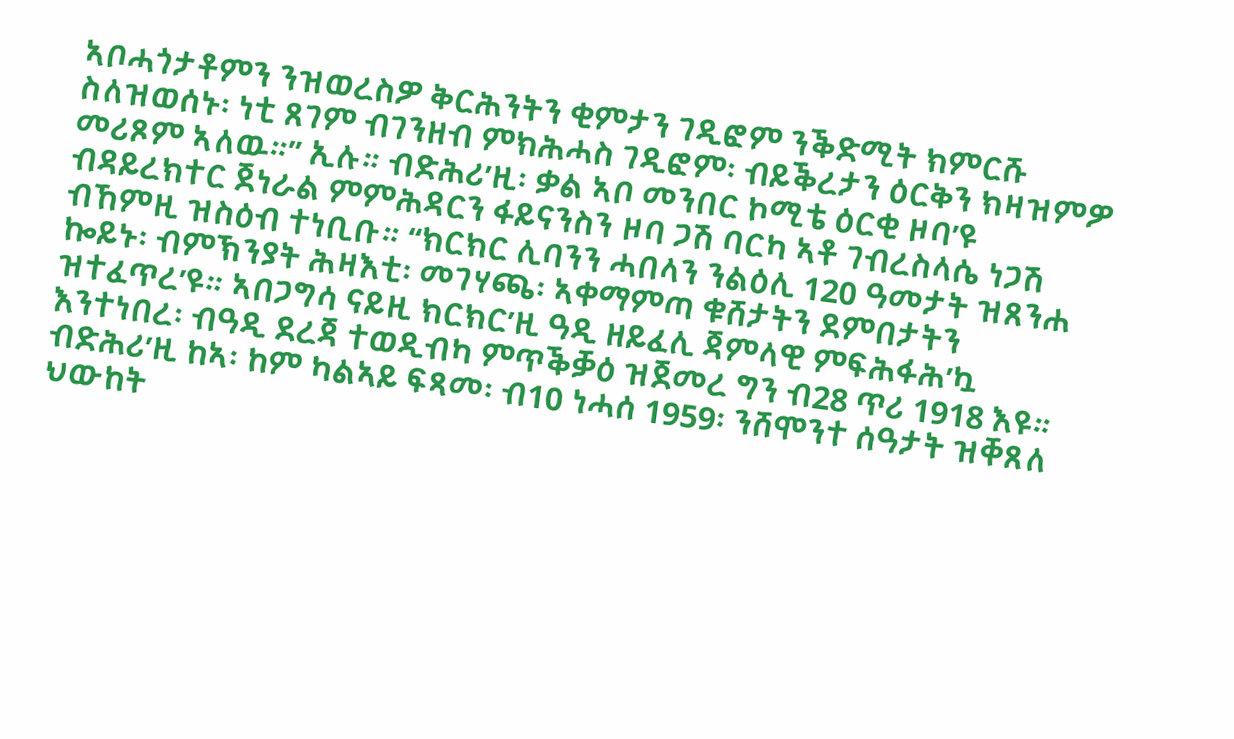ኣቦሓጎታቶምን ንዝወረስዎ ቅርሕንትን ቂምታን ገዲፎም ንቕድሚት ክምርሹ ስለዝወሰኑ፡ ነቲ ጸገም ብገንዘብ ምክሕሓስ ገዲፎም፡ ብይቕረታን ዕርቅን ክዛዝምዎ መሪጾም ኣለዉ።” ኢሉ። ብድሕሪ’ዚ፡ ቃል ኣቦ መንበር ኮሚቴ ዕርቂ ዞባ’ዩ ብዳይረክተር ጀነራል ምምሕዳርን ፋይናንስን ዞባ ጋሽ ባርካ ኣቶ ገብረስላሴ ነጋሽ ብኸምዚ ዝስዕብ ተነቢቡ። “ክርክር ሊባንን ሓበላን ንልዕሊ 120 ዓመታት ዝጸንሐ ኰይኑ፡ ብምኽንያት ሕዛእቲ፡ መገሃጫ፡ ኣቀማምጣ ቁሸታትን ደምበታትን ዝተፈጥረ’ዩ። ኣበጋግሳ ናይዚ ክርክር’ዚ ዓዲ ዘይፈሊ ጃምላዊ ምፍሕፋሕ’ኳ እንተነበረ፡ ብዓዲ ደረጃ ተወዲብካ ምጥቕቓዕ ዝጀመረ ግን ብ28 ጥሪ 1918 እዩ። ብድሕሪ’ዚ ከኣ፡ ከም ካልኣይ ፍጻመ፡ ብ10 ነሓሰ 1959፡ ንሸሞንተ ሰዓታት ዝቐጸለ ህውከት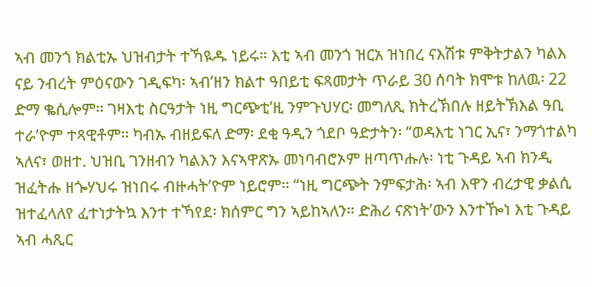ኣብ መንጎ ክልቲኡ ህዝብታት ተኻዪዱ ነይሩ። እቲ ኣብ መንጎ ዝርአ ዝነበረ ናእሽቱ ምቅትታልን ካልእ ናይ ንብረት ምዕናውን ገዲፍካ፡ ኣብ’ዘን ክልተ ዓበይቲ ፍጻመታት ጥራይ 30 ሰባት ክሞቱ ከለዉ፡ 22 ድማ ቈሲሎም። ገዛእቲ ስርዓታት ነዚ ግርጭቲ’ዚ ንምጉህሃር፡ መግለጺ ክትረኽበሉ ዘይትኽእል ዓቢ ተራ’ዮም ተጻዊቶም። ካብኡ ብዘይፍለ ድማ፡ ደቂ ዓዲን ጎደቦ ዓድታትን፡ “ወዳእቲ ነገር ኢና፣ ንማጎተልካ ኣለና፣ ወዘተ. ህዝቢ ገንዘብን ካልእን እናኣዋጽኡ መነባብሮኦም ዘጣጥሑሉ፡ ነቲ ጉዳይ ኣብ ክንዲ ዝፈትሑ ዘጐሃህሩ ዝነበሩ ብዙሓት’ዮም ነይሮም። “ነዚ ግርጭት ንምፍታሕ፡ ኣብ እዋን ብረታዊ ቃልሲ ዝተፈላለየ ፈተነታትኳ እንተ ተኻየደ፡ ክሰምር ግን ኣይከኣለን። ድሕሪ ናጽነት’ውን እንተዀነ እቲ ጉዳይ ኣብ ሓጺር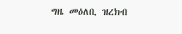ግዜ መዕለቢ ዝረክብ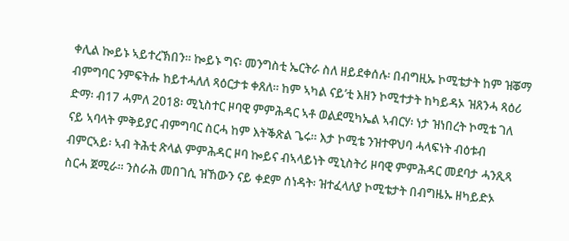ቀሊል ኰይኑ ኣይተረኽበን። ኰይኑ ግና፡ መንግስቲ ኤርትራ ስለ ዘይደቀሰሉ፡ በብግዚኡ ኮሚቴታት ከም ዝቖማ ብምግባር ንምፍትሑ ከይተሓለለ ጻዕርታቱ ቀጸለ። ከም ኣካል ናይ’ቲ እዘን ኮሚተታት ከካይዳኦ ዝጸንሓ ጻዕሪ ድማ፡ ብ17 ሓምለ 2018፡ ሚኒስተር ዞባዊ ምምሕዳር ኣቶ ወልደሚካኤል ኣብርሃ፡ ነታ ዝነበረት ኮሚቴ ገለ ናይ ኣባላት ምቅይያር ብምግባር ስርሓ ከም እትቕጽል ጌሩ። እታ ኮሚቴ ንዝተዋህባ ሓላፍነት ብዕቱብ ብምርኣይ፡ ኣብ ትሕቲ ጽላል ምምሕዳር ዞባ ኰይና ብኣላይነት ሚኒስትሪ ዞባዊ ምምሕዳር መደባታ ሓንጺጻ ስርሓ ጀሚራ። ንስራሕ መበገሲ ዝኸውን ናይ ቀደም ሰነዳት፡ ዝተፈላለያ ኮሚቴታት በብግዜኡ ዘካይድኦ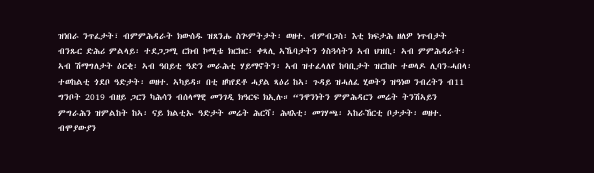ዝነበራ ንጥፈታት፣ ብምምሕዳራት ክውሰዱ ዝጸንሑ ስጕምትታት፡ ወዘተ. ብምብጋስ፡ እቲ ክፍታሕ ዘለዎ ነጥብታት ብንጹር ድሕሪ ምልላይ፡ ተደጋጋሚ ርክብ ኮሚቴ ክርክር፡ ቀጻሊ ኣኼባታትን ጎስጓሳትን ኣብ ህዝቢ፡ ኣብ ምምሕዳራት፡ ኣብ ሽማግለታት ዕርቂ፡ ኣብ ዓበይቲ ዓድን መራሕቲ ሃይማኖትን፡ ኣብ ዝተፈላለየ ከባቢታት ዝርከቡ ተወላዶ ሊባን-ሓበላ፡ ተወከልቲ ጎደቦ ዓድታት፡ ወዘተ. ኣካይዳ። በቲ ዘካየደቶ ሓያል ጻዕሪ ከኣ፡ ጉዳይ ዝሓለፈ ሂወትን ዝዓነወ ንብረትን ብ11 ግንቦት 2019 ብዘይ ጋርን ካሕሳን ብሰላማዊ መንገዲ ክዓርፍ ክኢሉ። “ንዋንነትን ምምሕዳርን መሬት ትንሽኣይን ምግራሕን ዝምልከት ከኣ፡ ናይ ክልቲኡ ዓድታት መሬት ሕርሻ፡ ሕዛእቲ፡ መገሃጫ፡ ኣከራኸርቲ ቦታታት፡ ወዘተ. ብሞያውያን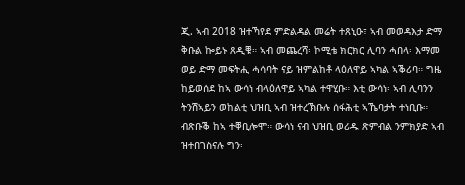ጂ. ኣብ 2018 ዝተኻየደ ምድልዳል መሬት ተጸኒዑ፣ ኣብ መወዳእታ ድማ ቅቡል ኰይኑ ጸዲቑ። ኣብ መጨረሻ፡ ኮሚቴ ክርክር ሊባን ሓበላ፡ እማመ ወይ ድማ መፍትሒ ሓሳባት ናይ ዝምልከቶ ላዕለዋይ ኣካል ኣቕሪባ። ግዜ ከይወሰደ ከኣ ውሳነ ብላዕለዋይ ኣካል ተዋሂቡ። እቲ ውሳነ፡ ኣብ ሊባንን ትንሽኣይን ወከልቲ ህዝቢ ኣብ ዝተረኽቡሉ ሰፋሕቲ ኣኼባታት ተነቢቡ። ብጽቡቕ ከኣ ተቐቢሎሞ። ውሳነ ናብ ህዝቢ ወሪዱ ጽምብል ንምክያድ ኣብ ዝተበገስናሉ ግን፡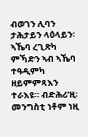ብወገን ሊባን ታሕታይን ላዕላይን፡ ኣኼባ ረጊጽካ ምኻድን ኣብ ኣኼባ ተዓዲምካ ዘይምምጻእን ተራእዩ። ብድሕሪ’ዚ፡ መንግስቲ ነቶም ነዚ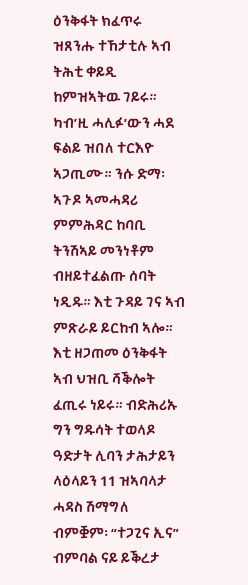ዕንቅፋት ክፈጥሩ ዝጸንሑ ተኸታቲሉ ኣብ ትሕቲ ቀይዲ ከምዝኣትዉ ገይሩ። ካብ’ዚ ሓሊፉ’ውን ሓደ ፍልይ ዝበለ ተርእዮ ኣጋጢሙ። ንሱ ድማ፡ ኣጉዶ ኣመሓዳሪ ምምሕዳር ከባቢ ትንሽኣይ መንነቶም ብዘይተፈልጡ ሰባት ነዲዱ። እቲ ጉዳይ ገና ኣብ ምጽራይ ይርከብ ኣሎ። እቲ ዘጋጠመ ዕንቅፋት ኣብ ህዝቢ ሻቕሎት ፈጢሩ ነይሩ። ብድሕሪኡ ግን ግዱሳት ተወላዶ ዓድታት ሊባን ታሕታይን ላዕላይን 11 ዝኣባላታ ሓዳስ ሽማግለ ብምቛም፡ “ተጋጊና ኢና” ብምባል ናይ ይቕረታ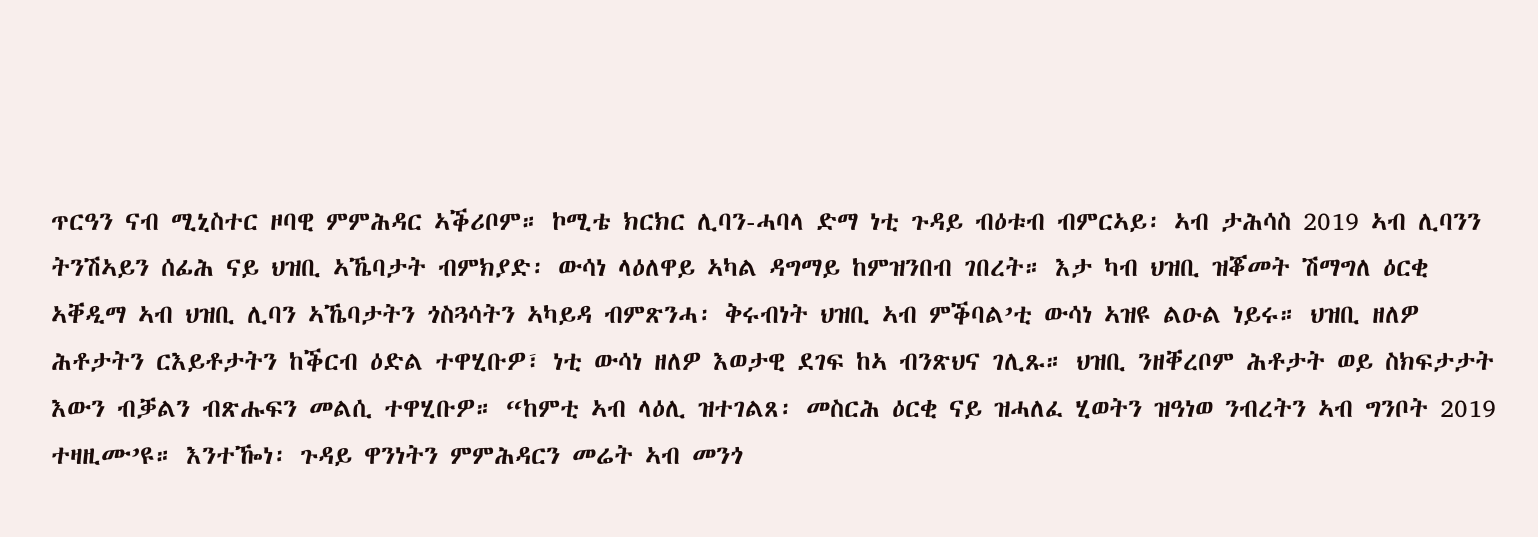ጥርዓን ናብ ሚኒስተር ዞባዊ ምምሕዳር ኣቕሪቦም። ኮሚቴ ክርክር ሊባን-ሓባላ ድማ ነቲ ጉዳይ ብዕቱብ ብምርኣይ፡ ኣብ ታሕሳስ 2019 ኣብ ሊባንን ትንሽኣይን ሰፊሕ ናይ ህዝቢ ኣኼባታት ብምክያድ፡ ውሳነ ላዕለዋይ ኣካል ዳግማይ ከምዝንበብ ገበረት። እታ ካብ ህዝቢ ዝቖመት ሽማግለ ዕርቂ ኣቐዲማ ኣብ ህዝቢ ሊባን ኣኼባታትን ጎስጓሳትን ኣካይዳ ብምጽንሓ፡ ቅሩብነት ህዝቢ ኣብ ምቕባል’ቲ ውሳነ ኣዝዩ ልዑል ነይሩ። ህዝቢ ዘለዎ ሕቶታትን ርእይቶታትን ከቕርብ ዕድል ተዋሂቡዎ፣ ነቲ ውሳነ ዘለዎ እወታዊ ደገፍ ከኣ ብንጽህና ገሊጹ። ህዝቢ ንዘቐረቦም ሕቶታት ወይ ስክፍታታት እውን ብቓልን ብጽሑፍን መልሲ ተዋሂቡዎ። “ከምቲ ኣብ ላዕሊ ዝተገልጸ፡ መስርሕ ዕርቂ ናይ ዝሓለፈ ሂወትን ዝዓነወ ንብረትን ኣብ ግንቦት 2019 ተዛዚሙ’ዩ። እንተዀነ፡ ጉዳይ ዋንነትን ምምሕዳርን መሬት ኣብ መንጎ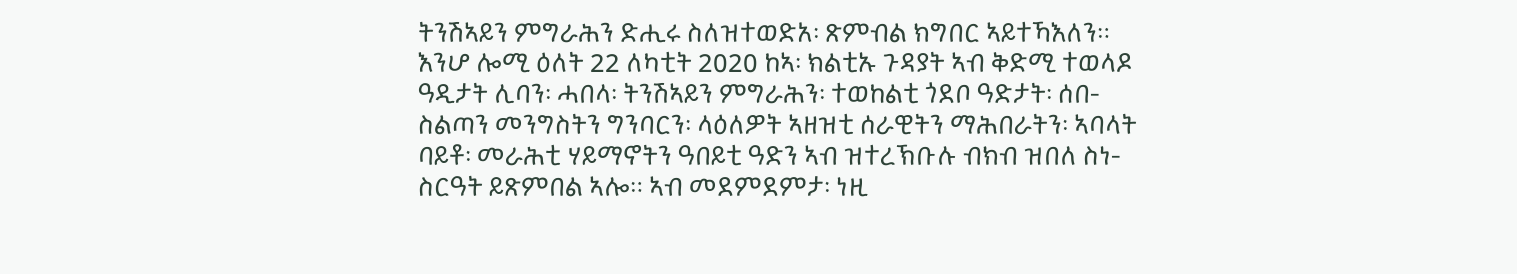ትንሽኣይን ምግራሕን ድሒሩ ስለዝተወድአ፡ ጽምብል ክግበር ኣይተኻእለን። እንሆ ሎሚ ዕለት 22 ለካቲት 2020 ከኣ፡ ክልቲኡ ጉዳያት ኣብ ቅድሚ ተወላዶ ዓዲታት ሊባን፡ ሓበላ፡ ትንሽኣይን ምግራሕን፡ ተወከልቲ ጎደቦ ዓድታት፡ ሰበ-ስልጣን መንግስትን ግንባርን፡ ላዕለዎት ኣዘዝቲ ሰራዊትን ማሕበራትን፡ ኣባላት ባይቶ፡ መራሕቲ ሃይማኖትን ዓበይቲ ዓድን ኣብ ዝተረኽቡሉ ብክብ ዝበለ ስነ-ስርዓት ይጽምበል ኣሎ። ኣብ መደምደምታ፡ ነዚ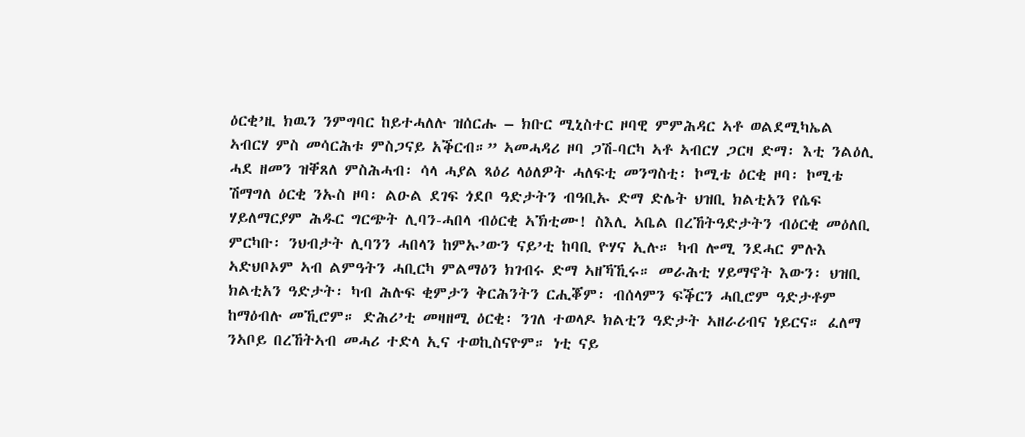ዕርቂ’ዚ ክዉን ንምግባር ከይተሓለሉ ዝሰርሑ – ክቡር ሚኒስተር ዞባዊ ምምሕዳር ኣቶ ወልደሚካኤል ኣብርሃ ምስ መሳርሕቱ ምስጋናይ አቕርብ።” ኣመሓዳሪ ዞባ ጋሽ-ባርካ ኣቶ ኣብርሃ ጋርዛ ድማ፡ እቲ ንልዕሊ ሓደ ዘመን ዝቐጸለ ምስሕሓብ፡ ሳላ ሓያል ጻዕሪ ላዕለዎት ሓለፍቲ መንግስቲ፡ ኮሚቴ ዕርቂ ዞባ፡ ኮሚቴ ሽማግለ ዕርቂ ንኡስ ዞባ፡ ልዑል ደገፍ ጎደቦ ዓድታትን ብዓቢኡ ድማ ድሌት ህዝቢ ክልቲአን የሴፍ ሃይለማርያም ሕዱር ግርጭት ሊባን-ሓበላ ብዕርቂ ኣኽቲሙ! ስእሊ ኣቤል በረኸትዓድታትን ብዕርቂ መዕለቢ ምርካቡ፡ ንህብታት ሊባንን ሓበላን ከምኡ’ውን ናይ’ቲ ከባቢ ዮሃና ኢሉ። ካብ ሎሚ ንደሓር ምሉእ ኣድህቦኦም ኣብ ልምዓትን ሓቢርካ ምልማዕን ክገብሩ ድማ ኣዘኻኺሩ። መራሕቲ ሃይማኖት እውን፡ ህዝቢ ክልቲአን ዓድታት፡ ካብ ሕሉፍ ቂምታን ቅርሕንትን ርሒቖም፡ ብሰላምን ፍቕርን ሓቢሮም ዓድታቶም ከማዕብሉ መኺሮም። ድሕሪ’ቲ መዛዘሚ ዕርቂ፡ ንገለ ተወላዶ ክልቲን ዓድታት ኣዘራሪብና ነይርና። ፈለማ ንኣቦይ በረኸትኣብ መሓሪ ተድላ ኢና ተወኪስናዮም። ነቲ ናይ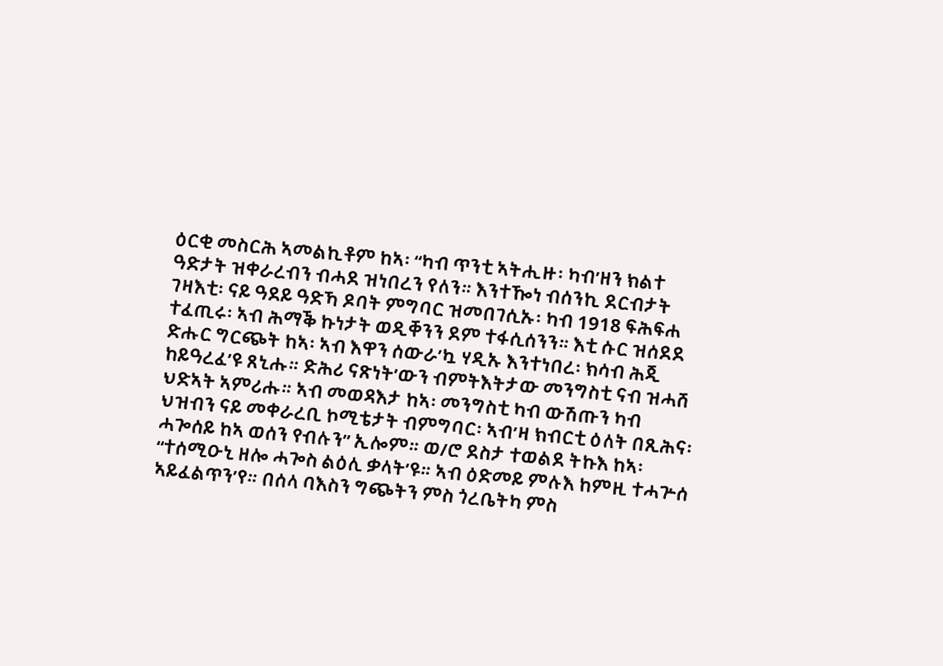ዕርቂ መስርሕ ኣመልኪቶም ከኣ፡ “ካብ ጥንቲ ኣትሒዙ፡ ካብ’ዘን ክልተ ዓድታት ዝቀራረብን ብሓደ ዝነበረን የለን። እንተዀነ ብሰንኪ ደርብታት ገዛእቲ፡ ናይ ዓደይ ዓድኻ ዶባት ምግባር ዝመበገሲኡ፡ ካብ 1918 ፍሕፍሐ ተፈጢሩ፡ ኣብ ሕማቕ ኩነታት ወዲቐንን ደም ተፋሲሰንን። እቲ ሱር ዝሰደደ ድሑር ግርጭት ከኣ፡ ኣብ እዋን ሰውራ’ኳ ሃዲኡ እንተነበረ፡ ክሳብ ሕጂ ከይዓረፈ’ዩ ጸኒሑ። ድሕሪ ናጽነት’ውን ብምትእትታው መንግስቲ ናብ ዝሓሸ ህድኣት ኣምሪሑ። ኣብ መወዳእታ ከኣ፡ መንግስቲ ካብ ውሽጡን ካብ ህዝብን ናይ መቀራረቢ ኮሚቴታት ብምግባር፡ ኣብ’ዛ ክብርቲ ዕለት በጺሕና፡ ሓጐሰይ ከኣ ወሰን የብሉን” ኢሎም። ወ/ሮ ደስታ ተወልደ ትኩእ ከኣ፡ “ተሰሚዑኒ ዘሎ ሓጐስ ልዕሊ ቃላት’ዩ። ኣብ ዕድመይ ምሉእ ከምዚ ተሓጕሰ ኣይፈልጥን’የ። በሰላ ባእስን ግጭትን ምስ ጎረቤትካ ምስ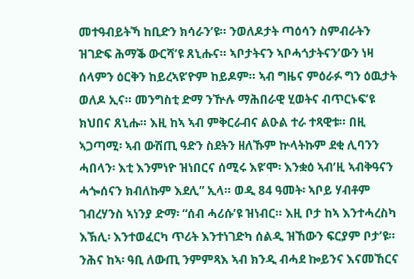መተዓብይትኻ ከቢድን ክሳራን’ዩ። ንወለዶታት ጣዕሳን ስምብራትን ዝገድፍ ሕማቕ ውርሻ’ዩ ጸኒሑና። ኣቦታትናን ኣቦሓጎታትናን’ውን ነዛ ሰላምን ዕርቅን ከይረኣዩ’ዮም ከይዶም። ኣብ ግዜና ምዕራፉ ግን ዕዉታት ወለዶ ኢና። መንግስቲ ድማ ንዅሉ ማሕበራዊ ሂወትና ብጥርኑፍ’ዩ ክህበና ጸኒሑ። እዚ ከኣ ኣብ ምቅርራብና ልዑል ተራ ተጻዊቱ። በዚ ኣጋጣሚ፡ ኣብ ውሽጢ ዓድን ስደትን ዘለኹም ኵላትኩም ደቂ ሊባንን ሓበላን፡ እቲ እንምነዮ ዝነበርና ሰሚሩ እዩ’ሞ፡ እንቋዕ ኣብ’ዚ ኣብቅዓናን ሓጐሰናን ክብለኩም እደሊ” ኢላ። ወዲ 84 ዓመት፡ ኣቦይ ሃብቶም ገብረሃንስ ኣነንያ ድማ፡ “ሰብ ሓሪሱ’ዩ ዝነብር። እዚ ቦታ ከኣ እንተሓረስካ እኽሊ፡ እንተወፈርካ ጥሪት እንተነገድካ ሰልዲ ዝኸውን ፍርያም ቦታ’ዩ። ንሕና ከኣ፡ ዓቢ ለውጢ ንምምጻእ ኣብ ክንዲ ብሓደ ኰይንና እናመኸርና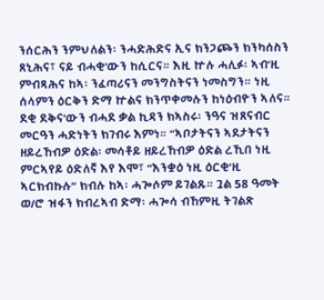ንሰርሕን ንምህለልን፡ ንሓድሕድና ኢና ክንጋጮን ክንካሰስን ጸኒሕና፣ ናይ ብሓቂ’ውን ከሲርና። እዚ ኵሉ ሓሊፉ፡ ኣብ’ዚ ምብጻሕና ከኣ፡ ንፈጣሪናን መንግስትናን ነመስግን። ነዚ ሰላምን ዕርቅን ድማ ኵልና ክንጥቀመሉን ከነዕብዮን ኣለና። ደቂ ደቅና’ውን ብሓደ ቃል ኪዳን ክኣስሩ፡ ንዓና ዝጸናብር መርዓን ሓድነትን ክገብሩ እምነ። “ኣቦታትናን ኣደታትናን ዘይረኸብዎ ዕድል፡ መሳቶይ ዘይረኸብዎ ዕድል ረኺበ ነዚ ምርኣየይ ዕድለኛ እየ እሞ፣ “እንቋዕ ነዚ ዕርቂ’ዚ ኣርክብኩሉ” ክብሉ ከኣ፡ ሓጐሶም ይገልጹ። ጓል 58 ዓመት ወ/ሮ ዝፋን ክብረኣብ ድማ፡ ሓጐሳ ብኸምዚ ትገልጽ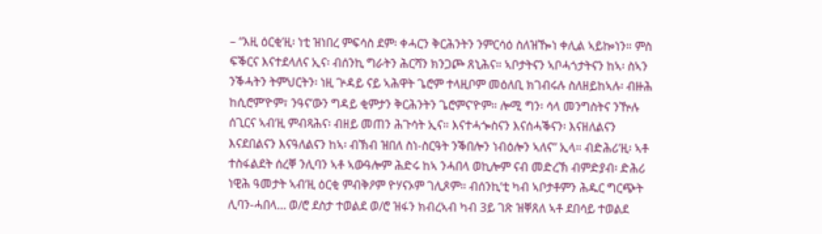– “እዚ ዕርቂ’ዚ፡ ነቲ ዝነበረ ምፍሳስ ደም፡ ቀሓርን ቅርሕንትን ንምርሳዕ ስለዝዀነ ቀሊል ኣይኰነን። ምስ ፍቕርና እናተደላለና ኢና፡ ብሰንኪ ግራትን ሕርሻን ክንጋጮ ጸኒሕና። ኣቦታትናን ኣቦሓጎታትናን ከኣ፡ ስኣን ንቕሓትን ትምህርትን፡ ነዚ ጕዳይ ናይ ኣሕዋት ጌሮም ተላዚቦም መዕለቢ ክገብሩሉ ስለዘይከኣሉ፡ ብዙሕ ከሲሮም’ዮም፣ ንዓና’ውን ግዳይ ቂምታን ቅርሕንትን ጌሮምና’ዮም። ሎሚ ግን፡ ሳላ መንግስትና ንዅሉ ሰጊርና ኣብ’ዚ ምብጻሕና፡ ብዘይ መጠን ሕጉሳት ኢና። እናተሓጐስናን እናሰሓቕናን፡ እናዘለልናን እናደበልናን እናዓለልናን ከኣ፡ ብኽብ ዝበለ ስነ-ስርዓት ንቕበሎን ነብዕሎን ኣለና” ኢላ። ብድሕሪ’ዚ፡ ኣቶ ተስፋልደት ሰረቐ ንሊባን ኣቶ ኣውዓሎም ሕድሩ ከኣ ንሓበላ ወኪሎም ናብ መድረኽ ብምድያብ፡ ድሕሪ ነዊሕ ዓመታት ኣብ’ዚ ዕርቂ ምብቅዖም ዮሃናኦም ገሊጾም። ብሰንኪ’ቲ ካብ ኣቦታቶምን ሕዱር ግርጭት ሊባን-ሓበላ… ወ/ሮ ደስታ ተወልደ ወ/ሮ ዝፋን ክብረኣብ ካብ 3ይ ገጽ ዝቐጸለ ኣቶ ደበሳይ ተወልደ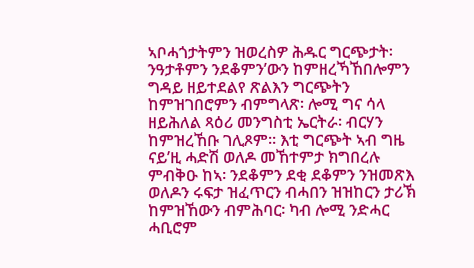ኣቦሓጎታትምን ዝወረስዎ ሕዱር ግርጭታት፡ ንዓታቶምን ንደቆምን’ውን ከምዘረኻኸበሎምን ግዳይ ዘይተደልየ ጽልእን ግርጭትን ከምዝገበሮምን ብምግላጽ፡ ሎሚ ግና ሳላ ዘይሕለል ጻዕሪ መንግስቲ ኤርትራ፡ ብርሃን ከምዝረኸቡ ገሊጾም። እቲ ግርጭት ኣብ ግዜ ናይ’ዚ ሓድሽ ወለዶ መኸተምታ ክግበረሉ ምብቅዑ ከኣ፡ ንደቆምን ደቂ ደቆምን ንዝመጽእ ወለዶን ሩፍታ ዝፈጥርን ብሓበን ዝዝከርን ታሪኽ ከምዝኸውን ብምሕባር፡ ካብ ሎሚ ንድሓር ሓቢሮም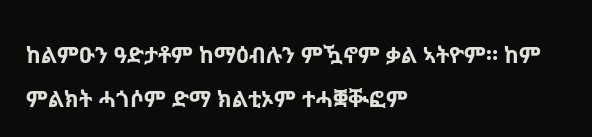ከልምዑን ዓድታቶም ከማዕብሉን ምዃኖም ቃል ኣትዮም። ከም ምልክት ሓጎሶም ድማ ክልቲኦም ተሓቛቚፎም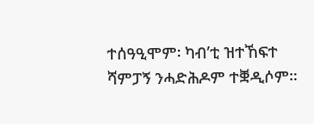ተሰዓዒሞም፡ ካብ’ቲ ዝተኸፍተ ሻምፓኝ ንሓድሕዶም ተቛዲሶም።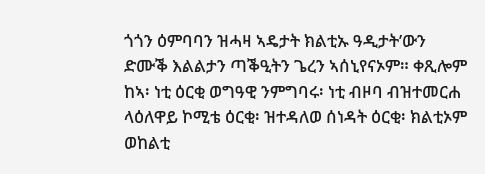ጎጎን ዕምባባን ዝሓዛ ኣዴታት ክልቲኡ ዓዲታት’ውን ድሙቕ እልልታን ጣቕዒትን ጌረን ኣሰኒየናኦም። ቀጺሎም ከኣ፡ ነቲ ዕርቂ ወግዓዊ ንምግባሩ፡ ነቲ ብዞባ ብዝተመርሐ ላዕለዋይ ኮሚቴ ዕርቂ፡ ዝተዳለወ ሰነዳት ዕርቂ፡ ክልቲኦም ወከልቲ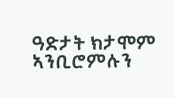ዓድታት ክታሞም ኣንቢሮምሉን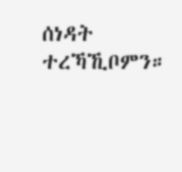ሰነዳት ተረኻኺቦምን።